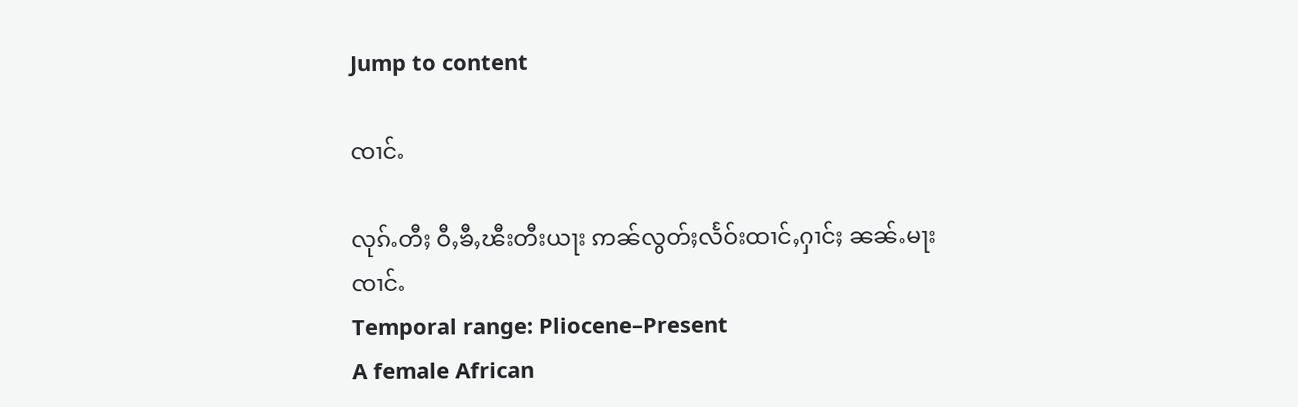Jump to content

ၸၢင်ႉ

လုၵ်ႉတီႈ ဝီႇၶီႇၽီးတီးယႃး ဢၼ်လွတ်ႈလႅဝ်းထၢင်ႇႁၢင်ႈ ၼၼ်ႉမႃး
ၸၢင်ႉ
Temporal range: Pliocene–Present
A female African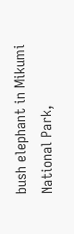bush elephant in Mikumi National Park,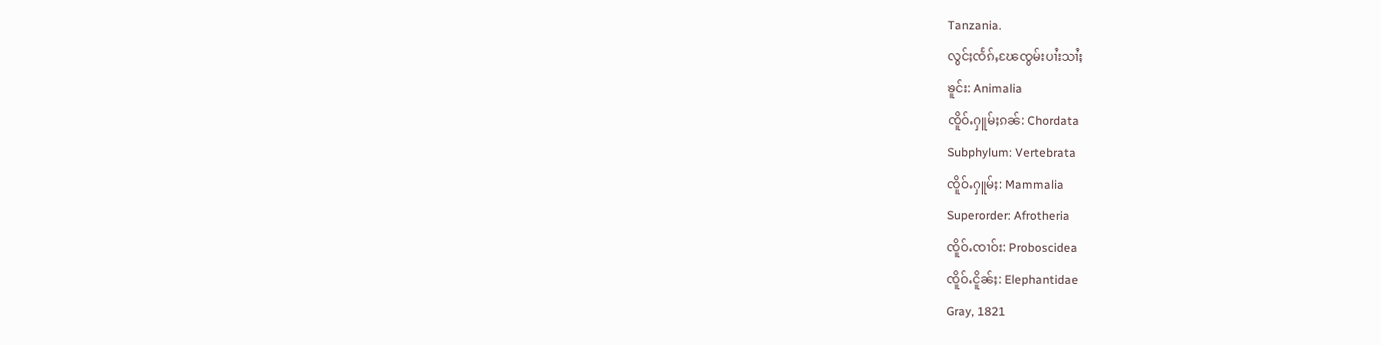Tanzania.
လွင်ႈၸႅၵ်ႇၽႄၸွမ်းပၢႆးသၢႆႈ
ၶူင်း: Animalia
ၸိူဝ်ႉႁူမ်ႈၵၼ်: Chordata
Subphylum: Vertebrata
ၸိူဝ်ႉႁူမ်ႈ: Mammalia
Superorder: Afrotheria
ၸိူဝ်ႉၸၢဝ်း: Proboscidea
ၸိူဝ်ႉငိူၼ်ႈ: Elephantidae
Gray, 1821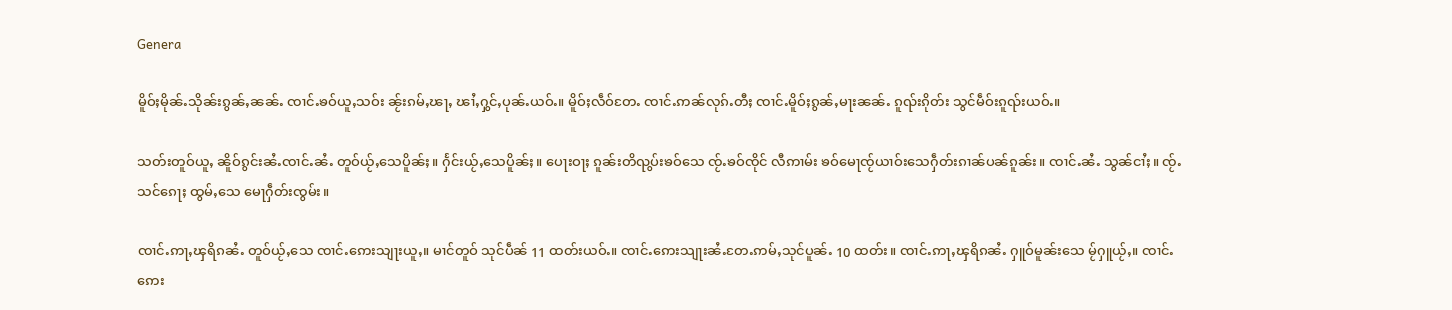Genera

မိူဝ်ႈမိုၼ်ႉသိုၼ်းၵွၼ်ႇၼၼ်ႉ ၸၢင်ႉၶဝ်ယူႇသဝ်း ၼႂ်းၵမ်ႇၽႃႇ ၽၢႆႇႁွင်ႇပုၼ်ႉယဝ်ႉ။ မိူဝ်ႈလဵဝ်တႄႉ ၸၢင်ႉဢၼ်လုၵ်ႉတီႈ ၸၢင်ႉမိူဝ်ႈၵွၼ်ႇမႃးၼၼ်ႉ ၵူၺ်းၵိုတ်း သွင်မဵဝ်းၵူၺ်းယဝ်ႉ။

သတ်းတူဝ်ယူႇ ၼိူဝ်ၵွင်းၼႆႉၸၢင်ႉၼႆႉ တူဝ်ယႂ်ႇသေပိူၼ်ႈ။ ႁႅင်းယႂ်ႇသေပိူၼ်ႈ။ ပေႃးဝႃႈ ၵူၼ်းတိၺွပ်းၶဝ်သေ ၸႂ်ႉၶဝ်ၸိုင် လီဢၢမ်း ၶဝ်မေႃၸႂ်ယၢဝ်းသေႁဵတ်းၵၢၼ်ပၼ်ၵူၼ်း။ ၸၢင်ႉၼႆႉ သွၼ်ငၢႆႈ။ ၸႂ်ႉသင်ၵေႃႈ ထွမ်ႇသေ မေႃႁဵတ်းၸွမ်း။

ၸၢင်ႉဢႃႇၾရိၵၼႆႉ တူဝ်ယႂ်ႇသေ ၸၢင်ႉဢေးသျႃးယူႇ။ မၢင်တူဝ် သုင်ပဵၼ် 11 ထတ်းယဝ်ႉ။ ၸၢင်ႉဢေးသျႃးၼႆႉတႄႉဢမ်ႇသုင်ပူၼ်ႉ 10 ထတ်း။ ၸၢင်ႉဢႃႇၾရိၵၼႆႉ ႁူဝ်မူၼ်းသေ မႂ်ႁူယႂ်ႇ။ ၸၢင်ႉဢေး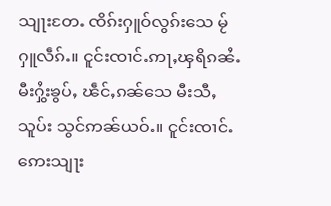သျႃးတႄႉ ၸိၵ်းႁူဝ်လွၵ်းသေ မႂ်ႁူလဵၵ်ႉ။ ငူင်းၸၢင်ႉဢႃႇၾရိၵၼႆႉ မီးႁွႆးၶွပ်ႇ ၽဵင်ႇၵၼ်သေ မီးသီႇသူပ်း သွင်ဢၼ်ယဝ်ႉ။ ငူင်းၸၢင်ႉဢေးသျႃး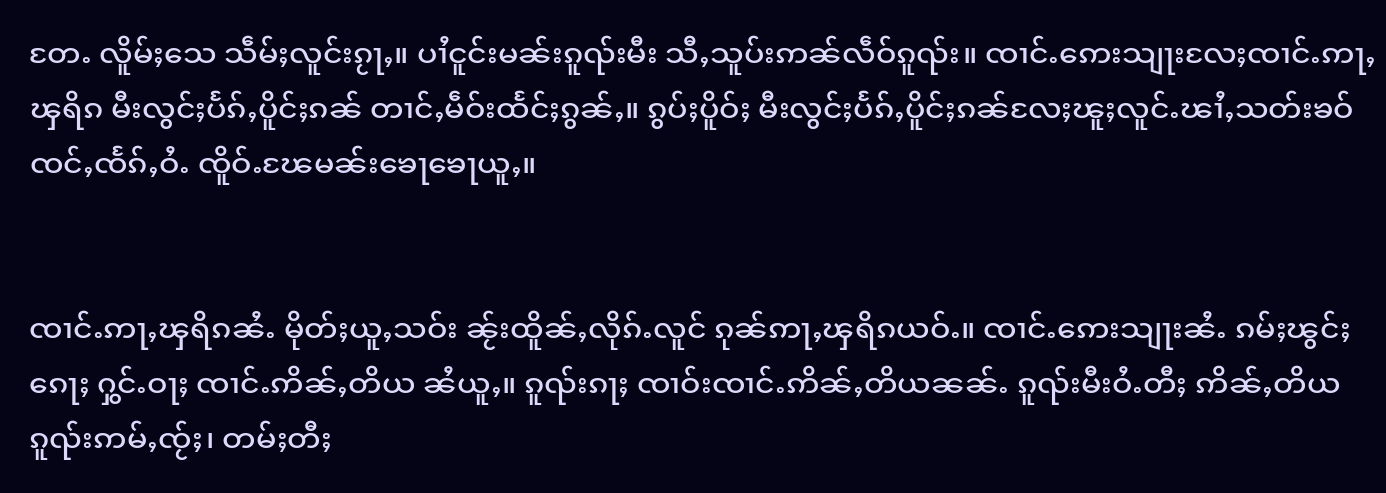တႄႉ လိူမ်ႈသေ သဵမ်ႈလူင်းၵႂႃႇ။ ပၢႆငူင်းမၼ်းၵူၺ်းမီး သီႇသူပ်းဢၼ်လဵဝ်ၵူၺ်း။ ၸၢင်ႉဢေးသျႃးလႄႈၸၢင်ႉဢႃႇၾရိၵ မီးလွင်ႈပႅၵ်ႇပိူင်ႈၵၼ် တၢင်ႇမဵဝ်းထႅင်ႈၵွၼ်ႇ။ ၵွပ်ႈပိူဝ်ႈ မီးလွင်ႈပႅၵ်ႇပိူင်ႈၵၼ်လႄႈၽူႈလူင်ႉၽၢႆႇသတ်းၶဝ်ၸင်ႇၸႅၵ်ႇဝႆႉ ၸိူဝ်ႉၽႄမၼ်းၶေႃၶေႃယူႇ။


ၸၢင်ႉဢႃႇၾရိၵၼႆႉ မိုတ်ႈယူႇသဝ်း ၼႂ်းထိူၼ်ႇလိုၵ်ႉလူင် ၵုၼ်ဢႃႇၾရိၵယဝ်ႉ။ ၸၢင်ႉဢေးသျႃးၼႆႉ ၵမ်ႈၽွင်ႈၵေႃႈ ႁွင်ႉဝႃႈ ၸၢင်ႉဢိၼ်ႇတိယ ၼႆယူႇ။ ၵူၺ်းၵႃႈ ၸၢဝ်းၸၢင်ႉဢိၼ်ႇတိယၼၼ်ႉ ၵူၺ်းမီးဝႆႉတီႈ ဢိၼ်ႇတိယၵူၺ်းဢမ်ႇၸႂ်ႈ၊ တမ်ႈတီႈ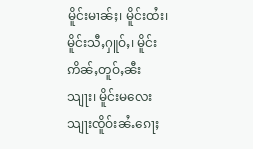မိူင်းမၢၼ်ႈ၊ မိူင်းထႆး၊ မိူင်းသီႇႁူဝ်ႇ၊ မိူင်းဢိၼ်ႇတူဝ်ႇၼီးသျႃး၊ မိူင်းမလေးသျႃးၸိူဝ်းၼႆႉၵေႃႈ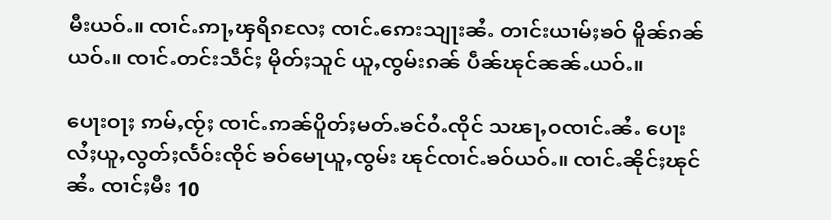မီးယဝ်ႉ။ ၸၢင်ႉဢႃႇၾရိၵလႄႈ ၸၢင်ႉဢေးသျႃးၼႆႉ တၢင်းယၢမ်ႈၶဝ် မိူၼ်ၵၼ်ယဝ်ႉ။ ၸၢင်ႉတင်းသဵင်ႈ မိုတ်ႈသူင် ယူႇၸွမ်းၵၼ် ပဵၼ်ၽုင်ၼၼ်ႉယဝ်ႉ။

ပေႃးဝႃႈ ဢမ်ႇၸႂ်ႈ ၸၢင်ႉဢၼ်ပိူတ်ႈမတ်ႉၶင်ဝႆႉၸိုင် သၽႃႇဝၸၢင်ႉၼႆႉ ပေႃးလႆႈယူႇလွတ်ႈလႅဝ်းၸိုင် ၶဝ်မေႃယူႇၸွမ်း ၽုင်ၸၢင်ႉၶဝ်ယဝ်ႉ။ ၸၢင်ႉၼိုင်ႈၽုင်ၼႆႉ ၸၢင်ႈမီး 10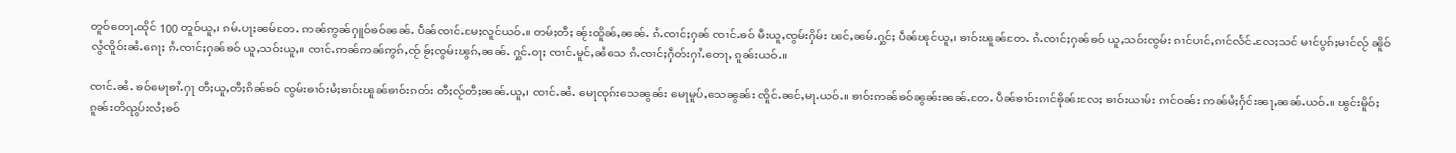တူဝ်တေႃႉထိုင် 100 တူဝ်ယူႇ၊ ၵမ်ႉပႃႈၼမ်တႄႉ ဢၼ်ဢွၼ်ႁူဝ်ၶဝ်ၼၼ်ႉ ပဵၼ်ၸၢင်ႉမႄႈလူင်ယဝ်ႉ။ တမ်ႈတီႈ ၼႂ်းထိူၼ်ႇၼၼ်ႉ ၵႆႉၸၢင်ႈႁၼ် ၸၢင်ႉၶဝ် မီးယူႇၸွမ်းႁိမ်း ၽင်ႇၼမ်ႉႁွင်ႈ ပဵၼ်ၽုင်ယူႇ၊ ၶၢဝ်းၽူၼ်တႄႉ ၵႆႉၸၢင်ႈႁၼ်ၶဝ် ယူႇသဝ်းၸွမ်း ၵၢင်ပၢင်ႇၵၢင်လႅင်ႉလႄႈသင် မၢင်ပွၵ်ႈမၢင်လႂ် ၼိူဝ်လွႆၸိူဝ်းၼႆႉၵေႃႈ ၵႆႉၸၢင်ႈႁၼ်ၶဝ် ယူႇသဝ်းယူႇ။ ၸၢင်ႉဢၼ်ဢၼ်ဢွၵ်ႇၸႂ် ၶႂ်ႈၸွမ်းၽွၵ်ႇၼၼ်ႉ ႁွင်ႉဝႃႈ ၸၢင်ႉမူင်ႇၼႆသေ ၵႆႉၸၢင်ႈႁဵတ်းႁၢႆႉတေႃႇ ၵူၼ်းယဝ်ႉ။

ၸၢင်ႉၼႆႉ ၶဝ်မေႃၶၢႆႉႁႃ တီႈယူႇတီႈၵိၼ်ၶဝ် ၸွမ်းၶၢဝ်းမႆႈၶၢဝ်းၽူၼ်ၶၢဝ်းၵတ်း တီႈလႂ်တီႈၼၼ်ႉယူႇ၊ ၸၢင်ႉၼႆႉ မေႃၸုၵ်းသေၼွၼ်း မေႃမူပ်ႇသေၼွၼ်း ၸိူင်ႉၼင်ႇမႃႉယဝ်ႉ။ ၶၢဝ်းဢၼ်ၶဝ်ၼွၼ်းၼၼ်ႉတႄႉ ပဵၼ်ၶၢဝ်းၵၢင်ၶိုၼ်းလႄႈ ၶၢဝ်းယၢမ်း ၵၢင်ဝၼ်း ဢၼ်မႆႈႁႅင်းၼႃႇၼၼ်ႉယဝ်ႉ။ ၽွင်းမိူဝ်ႈ ၵူၼ်းတိၺွပ်းလႆႈၶဝ်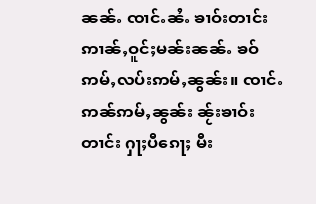ၼၼ်ႉ ၸၢင်ႉၼႆႉ ၶၢဝ်းတၢင်းဢၢၼ်ႇဝူင်ႈမၼ်းၼၼ်ႉ ၶဝ်ဢမ်ႇလပ်းဢမ်ႇၼွၼ်း။ ၸၢင်ႉဢၼ်ဢမ်ႇၼွၼ်း ၼႂ်းၶၢဝ်းတၢင်း ႁႃႈပီၵေႃႈ မီး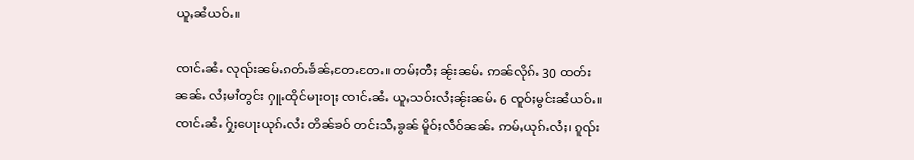ယူႇၼႆယဝ်ႉ။

ၸၢင်ႉၼႆႉ လုၺ်းၼမ်ႉၵတ်ႉၶႅၼ်ႇတႄႉတႄႉ။ တမ်ႈတီႈ ၼႂ်းၼမ်ႉ ဢၼ်လိုၵ်ႉ 30 ထတ်းၼၼ်ႉ လႆႈမၢႆတွင်း ႁူႉထိုင်မႃးဝႃႈ ၸၢင်ႉၼႆႉ ယူႇသဝ်းလႆႈၼႂ်းၼမ်ႉ 6 ၸူဝ်ႈမွင်းၼႆယဝ်ႉ။ ၸၢင်ႉၼႆႉ ႁႂ်ႈပေႃးယုၵ်ႉလႆး တိၼ်ၶဝ် တင်းသီႇၶွၼ် မိူဝ်ႈလဵဝ်ၼၼ်ႉ ဢမ်ႇယုၵ်ႉလႆႈ၊ ၵူၺ်း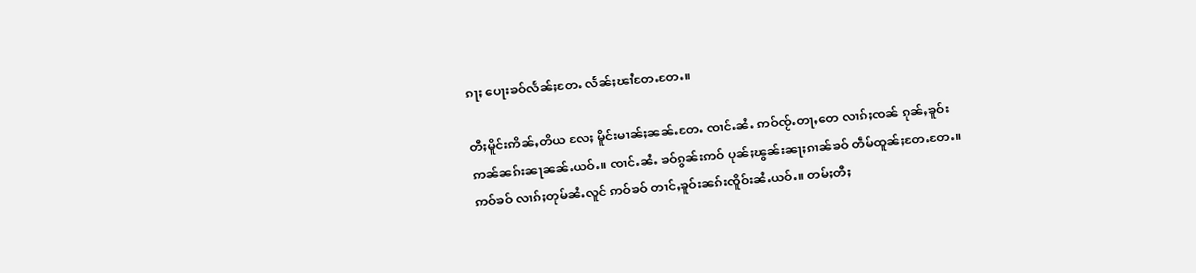ၵႃႈ ပေႃးၶဝ်လႅၼ်ႈတႄႉ လႅၼ်ႈၽၢႆတႄႉတႄႉ။

တီႈမိူင်းဢိၼ်ႇတိယ လႄႈ မိူင်းမၢၼ်ႈၼၼ်ႉတႄႉ ၸၢင်ႉၼႆႉ ဢဝ်ၸႂ်ႉတႃႇတေ လၢၵ်ႈၸၼ် ၵုၼ်ႇၶူဝ်း ဢၼ်ၼၵ်းၼႃၼၼ်ႉယဝ်ႉ။ ၸၢင်ႉၼႆႉ ၶဝ်ၵွၼ်းဢဝ် ပုၼ်ႈၽွၼ်းၼႃႈၵၢၼ်ၶဝ် တဵမ်ထူၼ်ႈတႄႉတႄႉ။ ဢဝ်ၶဝ် လၢၵ်ႈတုမ်ၼႆႉလူင် ဢဝ်ၶဝ် တၢင်ႇၶူဝ်းၼၵ်းၸိူဝ်းၼႆႉယဝ်ႉ။ တမ်ႈတီႈ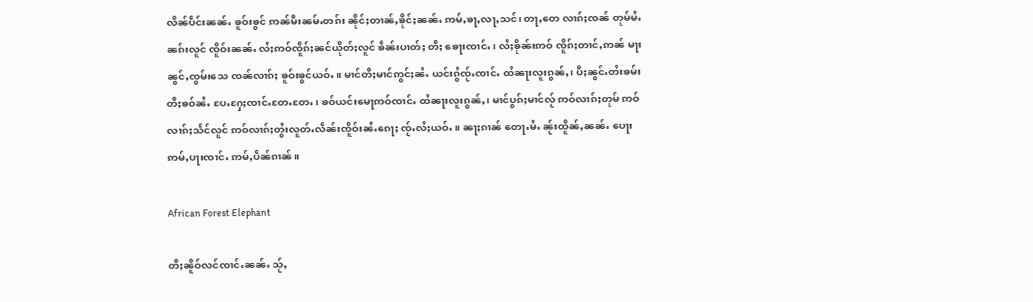လိၼ်ပဵင်းၼၼ်ႉ ၶူဝ်းၶွင် ဢၼ်မီးၼမ်ႉတၵ်း ၼိုင်ႈတၢၼ်ႇၶိုင်ႈၼၼ်ႉ ဢမ်ႇၶႃႇလႃႇသင်၊ တႃႇတေ လၢၵ်ႈၸၼ် တုမ်မႆႉၼၵ်းလူင် ၸိူဝ်းၼၼ်ႉ လႆႈဢဝ်ၸိူၵ်ႈၼင်ယိုတ်ႈလူင် ၶဵၼ်းပၢတ်ႈ တီႈ ၶေႃးၸၢင်ႉ၊ လႆႈၶိုၼ်းဢဝ် ၸိူၵ်ႈတၢင်ႇဢၼ် မႃးၼွင်ႇၸွမ်းသေ ၸၼ်လၢၵ်ႈ ၶူဝ်းၶွင်ယဝ်ႉ။ မၢင်တီႈမၢင်ဢွင်ႈၼႆႉ ယင်းၵွႆၸႂ်ႉၸၢင်ႉ ထႆၼႃးလူးၵွၼ်ႇ၊ ပီႈၼွင်ႉတႆးၶမ်းတီႈၶဝ်ၼႆႉ ပႄႉႁႄႈၸၢင်ႉတႄႉတႄႉ၊ ၶဝ်ယင်းမေႃဢဝ်ၸၢင်ႉ ထႆၼႃးလူးၵွၼ်ႇ၊ မၢင်ပွၵ်ႈမၢင်လႂ် ဢဝ်လၢၵ်ႈတုမ် ဢဝ်လၢၵ်ႈသႅင်လူင် ဢဝ်လၢၵ်ႈတွႆးလူတ်ႉလဵၼ်းၸိူဝ်းၼႆႉၵေႃႈ ၸႂ်ႉလႆႈယဝ်ႉ။ ၼႃႈၵၢၼ် တေႃႉမႆႉ ၼႂ်းထိူၼ်ႇၼၼ်ႉ ပေႃးဢမ်ႇပႃးၸၢင်ႉ ဢမ်ႇပဵၼ်ၵၢၼ်။

African Forest Elephant

တီႈၼိူဝ်လင်ၸၢင်ႉၼၼ်ႉ သႂ်ႇ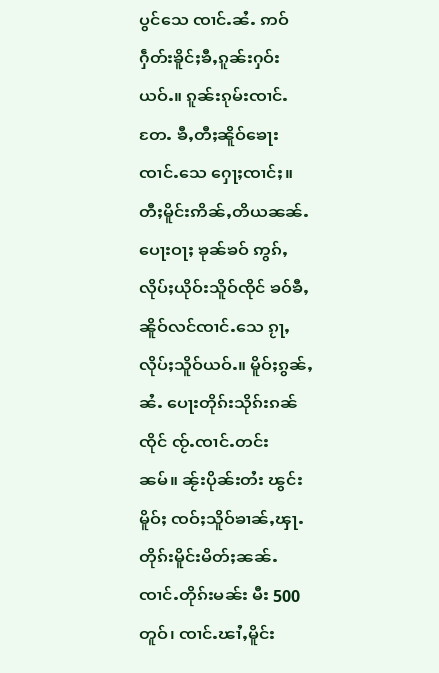ပွင်သေ ၸၢင်ႉၼႆႉ ဢဝ်ႁဵတ်းၶိူင်ႈၶီႇၵူၼ်းႁဝ်းယဝ်ႉ။ ၵူၼ်းၵုမ်းၸၢင်ႉတႄႉ ၶီႇတီႈၼိူဝ်ၶေႃးၸၢင်ႉသေ ႁေႃႈၸၢင်ႈ။ တီႈမိူင်းဢိၼ်ႇတိယၼၼ်ႉ ပေႃးဝႃႈ ၶုၼ်ၶဝ် ဢွၵ်ႇလိုပ်ႈယိုဝ်းသိူဝ်ၸိုင် ၶဝ်ၶီႇၼိူဝ်လင်ၸၢင်ႉသေ ၵႂႃႇလိုပ်ႈသိူဝ်ယဝ်ႉ။ မိူဝ်ႈၵွၼ်ႇၼႆႉ ပေႃးတိုၵ်းသိုၵ်းၵၼ်ၸိုင် ၸႂ်ႉၸၢင်ႉတင်းၼမ်။ ၼႂ်းပိုၼ်းတႆး ၽွင်းမိူဝ်ႈ ၸဝ်ႈသိူဝ်ၶၢၼ်ႇၾႃႉ တိုၵ်းမိူင်းမိတ်ႈၼၼ်ႉ ၸၢင်ႉတိုၵ်းမၼ်း မီး 500 တူဝ်၊ ၸၢင်ႉၽၢႆႇမိူင်း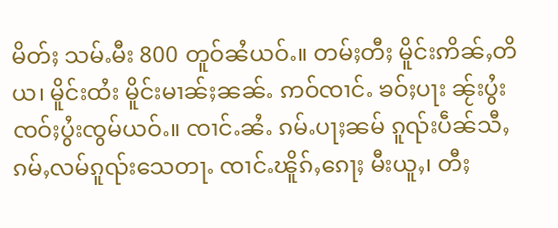မိတ်ႈ သမ်ႉမီး 800 တူဝ်ၼႆယဝ်ႉ။ တမ်ႈတီႈ မိူင်းဢိၼ်ႇတိယ၊ မိူင်းထႆး မိူင်းမၢၼ်ႈၼၼ်ႉ ဢဝ်ၸၢင်ႉ ၶဝ်ႈပႃး ၼႂ်းပွႆးၸဝ်ႈပွႆးၸွမ်ယဝ်ႉ။ ၸၢင်ႉၼႆႉ ၵမ်ႉပႃႈၼမ် ၵူၺ်းပဵၼ်သီႇၵမ်ႇလမ်ၵူၺ်းသေတႃႉ ၸၢင်ႉၽိူၵ်ႇၵေႃႈ မီးယူႇ၊ တီႈ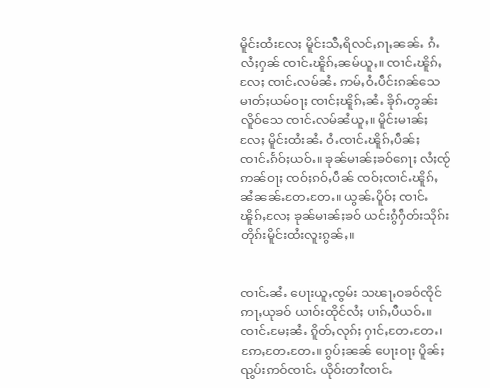မိူင်းထႆးလႄႈ မိူင်းသီႇရိလင်ႇၵႃႇၼၼ်ႉ ၵႆႉလႆႈႁၼ် ၸၢင်ႉၽိူၵ်ႇၼမ်ယူႇ။ ၸၢင်ႉၽိူၵ်ႇလႄႈ ၸၢင်ႉလမ်ၼႆႉ ဢမ်ႇဝႆႉပဵင်းၵၼ်သေ မၢတ်ႈယမ်ဝႃႈ ၸၢင်ႈၽိူၵ်ႇၼႆႉ ၶိုၵ်ႉတွၼ်းလိူဝ်သေ ၸၢင်ႉလမ်ၼႆယူႇ။ မိူင်းမၢၼ်ႈလႄႈ မိူင်းထႆးၼႆႉ ဝႆႉၸၢင်ႉၽိူၵ်ႇပဵၼ်ႈ ၸၢင်ႉၵႅဝ်ႈယဝ်ႉ။ ၶုၼ်မၢၼ်ႈၶဝ်ၵေႃႈ လႆႈၸႂ် ဢၼ်ဝႃႈ ၸဝ်ႈၵဝ်ႇပဵၼ် ၸဝ်ႈၸၢင်ႉၽိူၵ်ႇ ၼႆၼၼ်ႉတႄႉတႄႉ။ ယွၼ်ႉပိူဝ်ႈ ၸၢင်ႉၽိူၵ်ႇလႄႈ ၶုၼ်မၢၼ်ႈၶဝ် ယင်းၵွႆႁဵတ်းသိုၵ်း တိုၵ်းမိူင်းထႆးလူးၵွၼ်ႇ။


ၸၢင်ႉၼႆႉ ပေႃးယူႇၸွမ်း သၽႃႇဝၶဝ်ၸိုင် ဢႃႇယုၶဝ် ယၢဝ်းထိုင်လႆႈ ပၢၵ်ႇပီယဝ်ႉ။ ၸၢင်ႉမႄႈၼႆႉ ၵိူတ်ႇလုၵ်ႈ ႁၢင်ႇတႄႉတႄႉ၊ ဢႄႇတႄႉတႄႉ။ ၵွပ်ႈၼၼ် ပေႃးဝႃႈ ပိူၼ်ႈၺွပ်းဢဝ်ၸၢင်ႉ ယိုဝ်းတၢႆၸၢင်ႉ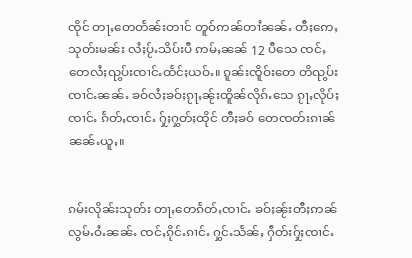ၸိုင် တႃႇတေတႅၼ်းတၢင် တူဝ်ဢၼ်တၢႆၼၼ်ႉ တီႈဢေႇသုတ်းမၼ်း လႆႈပႂ်ႉသိပ်းပီ ဢမ်ႇၼၼ် 12 ပီသေ ၸင်ႇတေလႆႈၺွပ်းၸၢင်ႉထႅင်ႈယဝ်ႉ။ ၵူၼ်းၸိူဝ်းတေ တိၺွပ်းၸၢင်ႉၼၼ်ႉ ၶဝ်လႆႈၶဝ်ႈၵႂႃႇၼႂ်းထိူၼ်လိုၵ်ႉသေ ၵႂႃႇလိုပ်ႈၸၢင်ႉ ၵႅတ်ႇၸၢင်ႉ ႁႂ်ႈႁွတ်ႈထိုင် တီႈၶဝ် တေၸတ်းၵၢၼ်ၼၼ်ႉယူႇ။


ၵမ်းလိုၼ်းသုတ်း တႃႇတေၵႅတ်ႇၸၢင်ႉ ၶဝ်ႈၼႂ်းတီႈဢၼ်လွမ်ႉဝႆႉၼၼ်ႉ ၸင်ႇၵိုင်ႉၵၢင်ႉ ႁွင်ႉသႅၼ်ႇ ႁဵတ်းႁႂ်ႈၸၢင်ႉ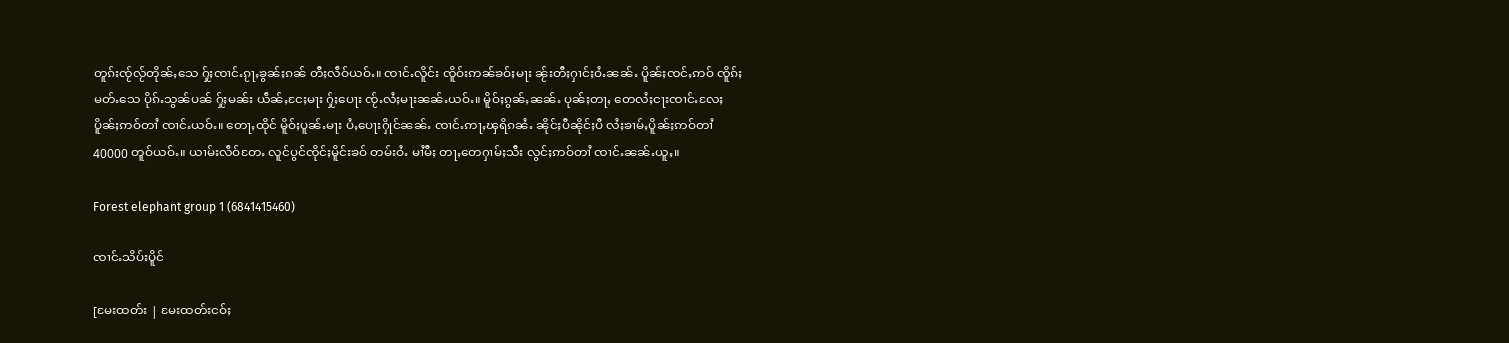တူၵ်းၸႂ်လႂ်တိုၼ်ႇသေ ႁႂ်ႈၸၢင်ႉၵႂႃႇၶွၼ်ႈၵၼ် တီႈလဵဝ်ယဝ်ႉ။ ၸၢင်ႉလိူင်း ၸိူဝ်းဢၼ်ၶဝ်ႈမႃး ၼႂ်းတီႈႁၢင်ႈဝႆႉၼၼ်ႉ ပိူၼ်ႈၸင်ႇဢဝ် ၸိူၵ်ႈမတ်ႉသေ ပိုၵ်ႉသွၼ်ပၼ် ႁႂ်ႈမၼ်း ယဵၼ်ႇငႄႈမႃး ႁႂ်ႈပေႃး ၸႂ်ႉလႆႈမႃးၼၼ်ႉယဝ်ႉ။ မိူဝ်ႈၵွၼ်ႇၼၼ်ႉ ပုၼ်ႈတႃႇ တေလႆႈငႃးၸၢင်ႉလႄႈ ပိူၼ်ႈဢဝ်တၢႆ ၸၢင်ႉယဝ်ႉ။ တေႃႇထိုင် မိူဝ်ႈပူၼ်ႉမႃး ပႆႇပေႃးႁိုင်ၼၼ်ႉ ၸၢင်ႉဢႃႇၾရိၵၼႆႉ ၼိုင်ႈပီၼိုင်ႈပီ လႆႈၶၢမ်ႇပိူၼ်ႈဢဝ်တၢႆ 40000 တူဝ်ယဝ်ႉ။ ယၢမ်းလဵဝ်တႄႉ လူင်ပွင်ၸိုင်ႈမိူင်းၶဝ် တမ်းဝႆႉ မၢႆမီႈ တႃႇတေႁၢမ်ႈသီး လွင်ႈဢဝ်တၢႆ ၸၢင်ႉၼၼ်ႉယူႇ။

Forest elephant group 1 (6841415460)

ၸၢင်ႉသိပ်းပိူင်

[မႄးထတ်း | မႄးထတ်းငဝ်ႈ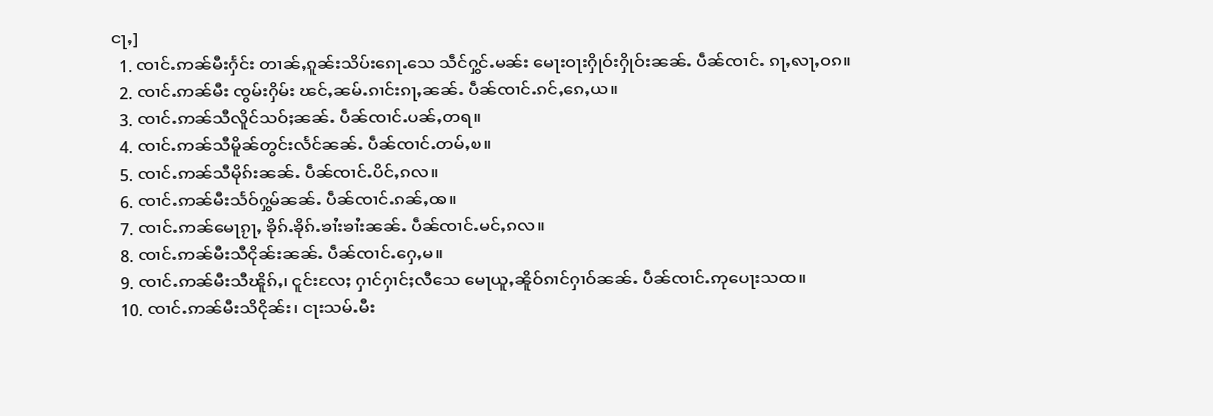ငႃႇ]
  1. ၸၢင်ႉဢၼ်မီးႁႅင်း တၢၼ်ႇၵူၼ်းသိပ်းၵေႃႉသေ သဵင်ႁွင်ႉမၼ်း မေႃးဝႃးႁိုဝ်းႁိုဝ်းၼၼ်ႉ ပဵၼ်ၸၢင်ႉ ၵႃႇꩮႃႇဝၵ။
  2. ၸၢင်ႉဢၼ်မီး ၸွမ်းႁိမ်း ၽင်ႇၼမ်ႉၵၢင်းၵႃႇၼၼ်ႉ ပဵၼ်ၸၢင်ႉၵင်ႇၵေႇယ။
  3. ၸၢင်ႉဢၼ်သီလိူင်သဝ်ႈၼၼ်ႉ ပဵၼ်ၸၢင်ႉပၼ်ႇတရ။
  4. ၸၢင်ႉဢၼ်သီမိူၼ်တွင်းလႅင်ၼၼ်ႉ ပဵၼ်ၸၢင်ႉတမ်ႇၿ။
  5. ၸၢင်ႉဢၼ်သီမိုၵ်းၼၼ်ႉ ပဵၼ်ၸၢင်ႉပိင်ႇၵလ။
  6. ၸၢင်ႉဢၼ်မီးသႅဝ်ႁွမ်ၼၼ်ႉ ပဵၼ်ၸၢင်ႉၵၼ်ႇꩪ။
  7. ၸၢင်ႉဢၼ်မေႃၵႂႃႇ ၶိုၵ်ႉၶိုၵ်ႉၶၢႆးၶၢႆးၼၼ်ႉ ပဵၼ်ၸၢင်ႉမင်ႇၵလ။
  8. ၸၢင်ႉဢၼ်မီးသီငိုၼ်းၼၼ်ႉ ပဵၼ်ၸၢင်ႉႁေႇမ။
  9. ၸၢင်ႉဢၼ်မီးသီၽိူၵ်ႇ၊ ငူင်းလႄႈ ႁၢင်ႁၢင်ႈလီသေ မေႃယူႇၼိူဝ်ၵၢင်ႁၢဝ်ၼၼ်ႉ ပဵၼ်ၸၢင်ႉဢုပေႃးသထ။
  10. ၸၢင်ႉဢၼ်မီးသိငိုၼ်း၊ ငႃးသမ်ႉမီး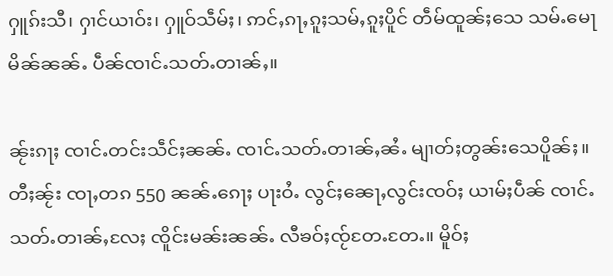ႁူၵ်းသီ၊ ႁၢင်ယၢဝ်း၊ ႁူဝ်သဵမ်ႈ၊ ဢင်ႇၵႃႇၵူႈသမ်ႇၵူႈပိူင် တဵမ်ထူၼ်ႈသေ သမ်ႉမေႃမိၼ်ၼၼ်ႉ ပဵၼ်ၸၢင်ႉသတ်ႉတၢၼ်ႇ။

ၼႂ်းၵႃႈ ၸၢင်ႉတင်းသဵင်ႈၼၼ်ႉ ၸၢင်ႉသတ်ႉတၢၼ်ႇၼႆႉ မျၢတ်ႈတွၼ်းသေပိူၼ်ႈ။ တီႈၼႂ်း ၸႃႇတၵ 550 ၼၼ်ႉၵေႃႈ ပႃးဝႆႉ လွင်ႈၼေႃႇလွင်းၸဝ်ႈ ယၢမ်ႈပဵၼ် ၸၢင်ႉသတ်ႉတၢၼ်ႇလႄႈ ၸိူင်းမၼ်းၼၼ်ႉ လီၶဝ်ႈၸႂ်တႄႉတႄႉ။ မိူဝ်ႈ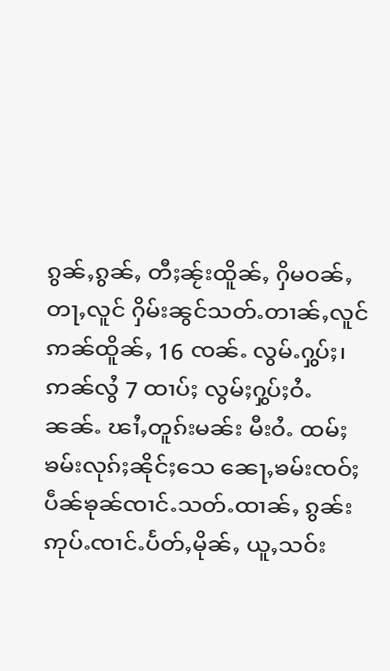ၵွၼ်ႇၵွၼ်ႇ တီႈၼႂ်းထိူၼ်ႇ ႁိမဝၼ်ႇတႃႇလူင် ႁိမ်းၼွင်သတ်ႉတၢၼ်ႇလူင် ဢၼ်ထိူၼ်ႇ 16 ၸၼ်ႉ လွမ်ႉႁွပ်ႈ၊ ဢၼ်လွႆ 7 ထၢပ်ႈ လွမ်ႈႁွပ်ႈဝႆႉၼၼ်ႉ ၽၢႆႇတူၵ်းမၼ်း မီးဝႆႉ ထမ်ႈၶမ်းလုၵ်ႈၼိုင်ႈသေ ၼေႃႇၶမ်းၸဝ်ႈ ပဵၼ်ၶုၼ်ၸၢင်ႉသတ်ႉထၢၼ်ႇ ၵွၼ်းဢုပ်ႉၸၢင်ႉပႅတ်ႇမိုၼ်ႇ ယူႇသဝ်း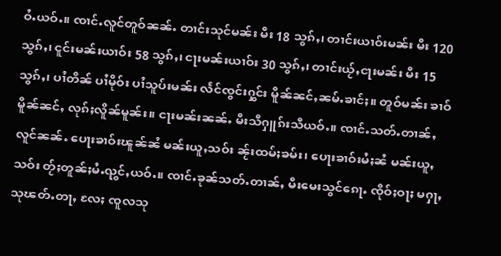ဝႆႉယဝ်ႉ။ ၸၢင်ႉလူင်တူဝ်ၼၼ်ႉ တၢင်းသုင်မၼ်း မီး 18 သွၵ်ႇ၊ တၢင်းယၢဝ်းမၼ်း မီး 120 သွၵ်ႇ၊ ငူင်းမၼ်းယၢဝ်း 58 သွၵ်ႇ၊ ငႃးမၼ်းယၢဝ်း 30 သွၵ်ႇ၊ တၢင်းယႂ်ႇငႃးမၼ်း မီး 15 သွၵ်ႇ၊ ပၢႆတိၼ် ပၢႆမိုဝ်း ပၢႆသူပ်းမၼ်း လႅင်ၸွင်းႁွင်း မိူၼ်ၼင်ႇၼမ်ႉၶၢင်ႈ။ တူဝ်မၼ်း ၶၢဝ်မိူၼ်ၼင်ႇ လုၵ်ႈလိူၼ်မူၼ်း။ ငႃးမၼ်းၼၼ်ႉ မီးသီႁူၵ်းသီယဝ်ႉ။ ၸၢင်ႉသတ်ႉတၢၼ်ႇလူင်ၼၼ်ႉ ပေႃးၶၢဝ်းၽူၼ်ၼႆ မၼ်းယူႇသဝ်း ၼႂ်းထမ်ႈၶမ်း၊ ပေႃးၶၢဝ်းမႆႈၼႆ မၼ်းယူႇသဝ်း တႂ်ႈတူၼ်ႈမႆႉၺွင်ႇယဝ်ႉ။ ၸၢင်ႉၶုၼ်သတ်ႉတၢၼ်ႇ မီးမေးသွင်ၵေႃႉ ၸိုဝ်ႈဝႃႈ မႁႃႇသုၽတ်ႉတႃႇ လႄႈ ၸူလသု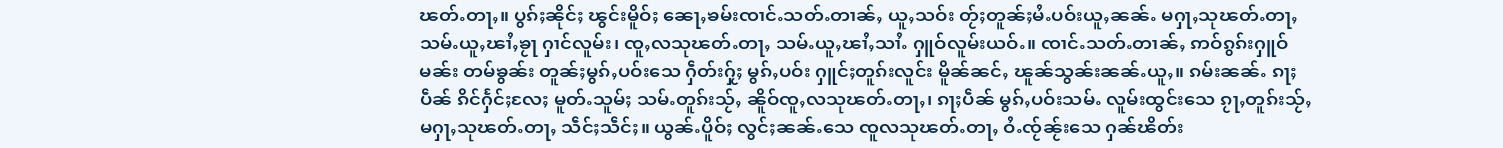ၽတ်ႉတႃႇ။ ပွၵ်ႈၼိုင်ႈ ၽွင်းမိူဝ်ႈ ၼေႃႇၶမ်းၸၢင်ႉသတ်ႉတၢၼ်ႇ ယူႇသဝ်း တႂ်ႈတူၼ်ႈမႆႉပဝ်းယူႇၼၼ်ႉ မႁႃႇသုၽတ်ႉတႃႇ သမ်ႉယူႇၽၢႆႇၶႂႃ ႁၢင်လူမ်း၊ ၸူႇလသုၽတ်ႉတႃႇ သမ်ႉယူႇၽၢႆႇသၢႆႉ ႁူဝ်လူမ်းယဝ်ႉ။ ၸၢင်ႉသတ်ႉတၢၼ်ႇ ဢဝ်ၵွၵ်းႁူဝ်မၼ်း တမ်ၶွၼ်း တူၼ်ႈမွၵ်ႇပဝ်းသေ ႁဵတ်းႁႂ်ႈ မွၵ်ႇပဝ်း ႁူင်ႈတူၵ်းလူင်း မိူၼ်ၼင်ႇ ၽူၼ်သွၼ်းၼၼ်ႉယူႇ။ ၵမ်းၼၼ်ႉ ၵႃႈပဵၼ် ၵိင်ႁႅင်ႈလႄႈ မူတ်ႉသူမ်ႈ သမ်ႉတူၵ်းသႂ်ႇ ၼိူဝ်ၸူႇလသုၽတ်ႉတႃႇ၊ ၵႃႈပဵၼ် မွၵ်ႇပဝ်းသမ်ႉ လူမ်းထွင်းသေ ၵႂႃႇတူၵ်းသႂ်ႇ မႁႃႇသုၽတ်ႉတႃႇ သဵင်ႈသဵင်ႈ။ ယွၼ်ႉပိူဝ်ႈ လွင်ႈၼၼ်ႉသေ ၸူလသုၽတ်ႉတႃႇ ဝႆႉၸႂ်ၼႂ်းသေ ႁၼ်ၽိတ်း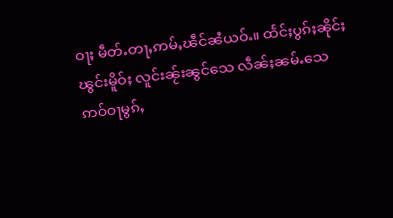ဝႃႈ မဵတ်ႉတႃႇဢမ်ႇၽဵင်ၼႆယဝ်ႉ။ ထႅင်ႈပွၵ်ႈၼိုင်ႈ ၽွင်းမိူဝ်ႈ လူင်းၼႂ်းၼွင်သေ လဵၼ်ႈၼမ်ႉသေ ဢဝ်ဝႃမွၵ်ႇ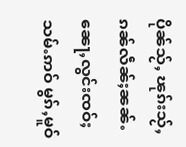ပိုၼ်သႂ်ႇ ၽုၵ်းသႂ်ႇၵၼ်လဵၼ်ႈၼၼ်ႉ ၼေႃႇလွင်းၸဝ်ႈ သမ်ႉဢဝ် မွၵ်ႇမူဝ်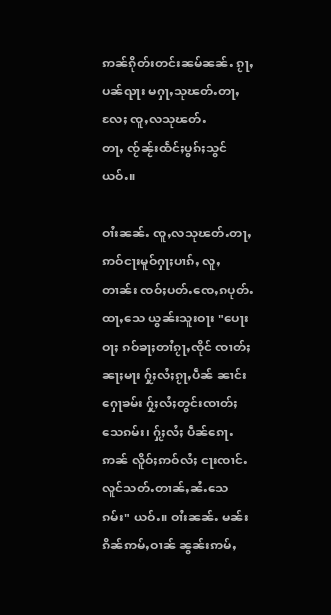ဢၼ်ၵိုတ်းတင်းၼမ်ၼၼ်ႉ ၵႂႃႇပၼ်ၺႃး မႁႃႇသုၽတ်ႉတႃႇလႄႈ ၸူႇလသုၽတ်ႉတႃႇ ၸႂ်ၼႂ်းထႅင်ႈပွၵ်ႈသွင်ယဝ်ႉ။

ဝၢႆးၼၼ်ႉ ၸူႇလသုၽတ်ႉတႃႇ ဢဝ်ငႃးမူဝ်ႁႃႈပၢၵ်ႇ လူႇတၢၼ်း ၸဝ်ႈပတ်ႉၸေႇၵပုတ်ႉထႃႇသေ ယွၼ်းသူးဝႃး "ပေႃးဝႃႈ ၵဝ်ၶႃႈတၢႆၵႂႃႇၸိုင် ၸၢတ်ႈၼႃႈမႃး ႁႂ်ႈလႆႈၵႂႃႇပဵၼ် ၼၢင်းႁေႃၶမ်း ႁႂ်ႈလႆႈတွင်းၸၢတ်ႈသေၵမ်း၊ ႁႂ်ႈလႆႈ ပဵၼ်ၵေႃႉဢၼ် လိူဝ်ႈဢဝ်လႆႈ ငႃးၸၢင်ႉလူင်သတ်ႉတၢၼ်ႇၼႆႉသေၵမ်း" ယဝ်ႉ။ ဝၢႆးၼၼ်ႉ မၼ်းၵိၼ်ဢမ်ႇဝၢၼ် ၼွၼ်းဢမ်ႇ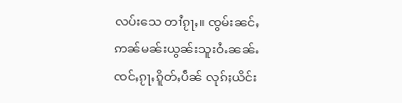လပ်းသေ တၢႆၵႂႃႇ။ ၸွမ်းၼင်ႇ ဢၼ်မၼ်းယွၼ်းသူးဝႆႉၼၼ်ႉ ၸင်ႇၵႂႃႇၵိူတ်ႇပဵၼ် လုၵ်ႈယိင်း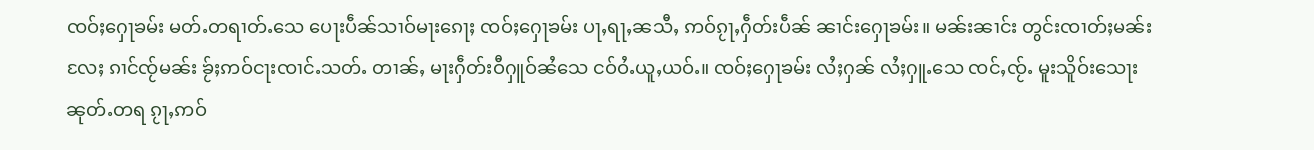ၸဝ်ႈႁေႃၶမ်း မတ်ႉတရၢတ်ႉသေ ပေႃးပဵၼ်သၢဝ်မႃးၵေႃႈ ၸဝ်ႈႁေႃၶမ်း ပႃႇရႃႇၼသီႇ ဢဝ်ၵႂႃႇႁဵတ်းပဵၼ် ၼၢင်းႁေႃၶမ်း။ မၼ်းၼၢင်း တွင်းၸၢတ်ႈမၼ်းလႄႈ ၵၢင်ၸႂ်မၼ်း ၶႂ်ႈဢဝ်ငႃးၸၢင်ႉသတ်ႉ တၢၼ်ႇ မႃးႁဵတ်းဝီႁူဝ်ၼႆသေ ငဝ်ဝႆႉယူႇယဝ်ႉ။ ၸဝ်ႈႁေႃၶမ်း လႆႈႁၼ် လႆႈႁူႉသေ ၸင်ႇၸႂ်ႉ မူးသိူဝ်းသေႃးၼုတ်ႉတရ ၵႂႃႇဢဝ်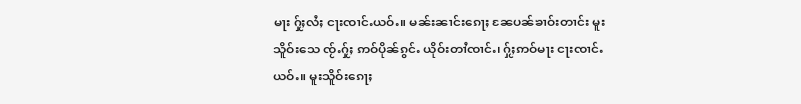မႃး ႁႂ်ႈလႆႈ ငႃးၸၢင်ႉယဝ်ႉ။ မၼ်းၼၢင်းၵေႃႈ ၼႄပၼ်ၶၢဝ်းတၢင်း မူးသိူဝ်းသေ ၸႂ်ႉႁႂ်ႈ ဢဝ်ပိုၼ်ၵွင်ႉ ယိုဝ်းတၢႆၸၢင်ႉ၊ ႁႂ်ႈဢဝ်မႃး ငႃးၸၢင်ႉယဝ်ႉ။ မူးသိူဝ်းၵေႃႈ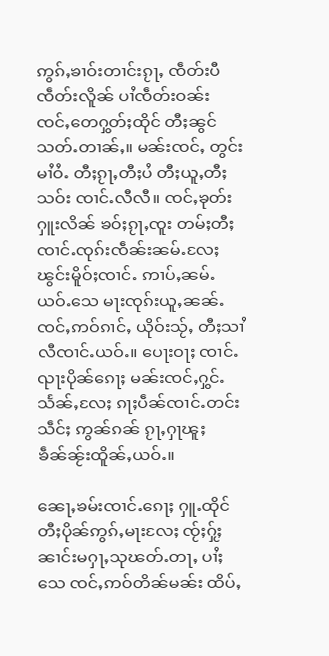ဢွၵ်ႇၶၢဝ်းတၢင်းၵႂႃႇ ၸဵတ်းပီ ၸဵတ်းလိူၼ် ပၢႆၸဵတ်းဝၼ်း ၸင်ႇတေႁွတ်ႈထိုင် တီႈၼွင်သတ်ႉတၢၼ်ႇ။ မၼ်းၸင်ႇ တွင်းမၢႆဝႆႉ တီႈၵႂႃႇတီႈပႆ တီႈယူႇတီႈသဝ်း ၸၢင်ႉလီလီ။ ၸင်ႇၶုတ်းႁူးလိၼ် ၶဝ်ႈၵႂႃႇၸူး တမ်ႈတီႈ ၸၢင်ႉၸုၵ်းၸဵၼ်းၼမ်ႉလႄႈ ၽွင်းမိူဝ်ႈၸၢင်ႉ ဢၢပ်ႇၼမ်ႉယဝ်ႉသေ မႃးၸုၵ်းယူႇၼၼ်ႉ ၸင်ႇဢဝ်ၵၢင်ႇ ယိုဝ်းသႂ်ႇ တီႈသၢႆလီၸၢင်ႉယဝ်ႉ။ ပေႃးဝႃႈ ၸၢင်ႉၺႃးပိုၼ်ၵေႃႈ မၼ်းၸင်ႇႁွင်ႉသႅၼ်ႇလႄႈ ၵႃႈပဵၼ်ၸၢင်ႉတင်းသဵင်ႈ ဢွၼ်ၵၼ် ၵႂႃႇႁႃၽူႈၶဵၼ်ၼႂ်းထိူၼ်ႇယဝ်ႉ။

ၼေႃႇၶမ်းၸၢင်ႉၵေႃႈ ႁူႉထိုင် တီႈပိုၼ်ဢွၵ်ႇမႃးလႄႈ ၸႂ်ႈႁႂ်ႈ ၼၢင်းမႁႃႇသုၽတ်ႉတႃႇ ပၢႆႈသေ ၸင်ႇဢဝ်တိၼ်မၼ်း ထိပ်ႇ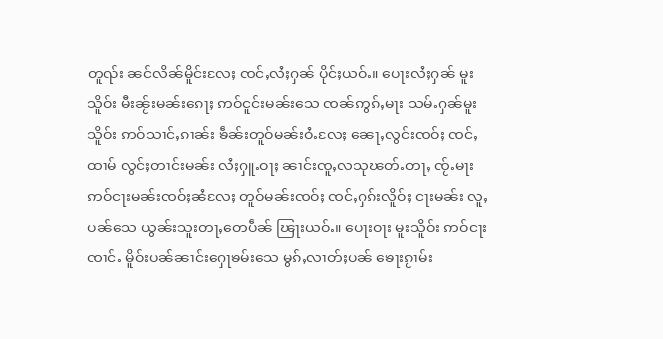တူၺ်း ၼင်လိၼ်မိူင်းလႄႈ ၸင်ႇလႆႈႁၼ် ပိုင်ႈယဝ်ႉ။ ပေႃးလႆႈႁၼ် မူးသိူဝ်း မီးၼႂ်းမၼ်းၵေႃႈ ဢဝ်ငူင်းမၼ်းသေ ၸၼ်ဢွၵ်ႇမႃး သမ်ႉႁၼ်မူးသိူဝ်း ဢဝ်သၢင်ႇၵၢၼ်း ၶဵၼ်းတူဝ်မၼ်းဝႆႉလႄႈ ၼေႃႇလွင်းၸဝ်ႈ ၸင်ႇထၢမ် လွင်ႈတၢင်းမၼ်း လႆႈႁူႉဝႃႈ ၼၢင်းၸူႇလသုၽတ်ႉတႃႇ ၸႂ်ႉမႃးဢဝ်ငႃးမၼ်းၸဝ်ႈၼႆလႄႈ တူဝ်မၼ်းၸဝ်ႈ ၸင်ႇႁၵ်းလိူဝ်ႈ ငႃးမၼ်း လူႇပၼ်သေ ယွၼ်းသူးတႃႇတေပဵၼ် ၽြႃးယဝ်ႉ။ ပေႃးဝႃး မူးသိူဝ်း ဢဝ်ငႃးၸၢင်ႉ မိူဝ်းပၼ်ၼၢင်းႁေႃၶမ်းသေ မွၵ်ႇလၢတ်ႈပၼ် ၶေႃးၵႂၢမ်း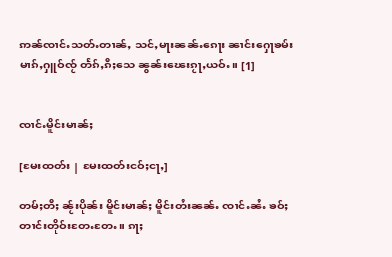ဢၼ်ၸၢင်ႉသတ်ႉတၢၼ်ႇ သင်ႇမႃးၼၼ်ႉၵေႃး ၼၢင်းႁေႃၶမ်း မၢၵ်ႇႁူဝ်ၸႂ် တႅၵ်ႇၵီႈသေ ၼွၼ်းၽေးၵႂႃႇယဝ်ႉ။ [1]


ၸၢင်ႉမိူင်းမၢၼ်ႈ

[မႄးထတ်း | မႄးထတ်းငဝ်ႈငႃႇ]

တမ်ႈတီႈ ၼႂ်းပိုၼ်း မိူင်းမၢၼ်ႈ မိူင်းတႆးၼၼ်ႉ ၸၢင်ႉၼႆႉ ၶဝ်ႈတၢင်းတိုဝ်းတႄႉတႄႉ။ ၵႃႈ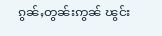ၵွၼ်ႇတွၼ်းဢွၼ် ၽွင်း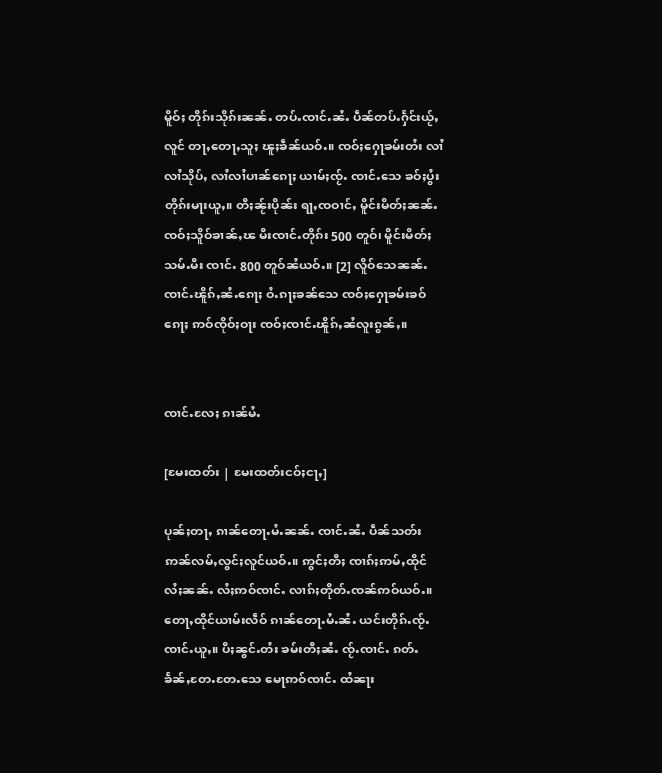မိူဝ်ႈ တိုၵ်းသိုၵ်းၼၼ်ႉ တပ်ႉၸၢင်ႉၼႆႉ ပဵၼ်တပ်ႉႁႅင်းယႂ်ႇလူင် တႃႇတေႃႇသူႈ ၽူႈၶဵၼ်ယဝ်ႉ။ ၸဝ်ႈႁေႃၶမ်းတႆး လၢႆလၢႆသိုပ်ႇ လၢႆလၢႆပၢၼ်ၵေႃႈ ယၢမ်ႈၸႂ်ႉ ၸၢင်ႉသေ ၶဝ်ႈပွႆးတိုၵ်းမႃးယူႇ။ တီႈၼႂ်းပိုၼ်း ရႃႇၸဝၢင်ႇ မိူင်းမိတ်ႈၼၼ်ႉ ၸဝ်ႈသိူဝ်ၶၢၼ်ႇၽ မီးၸၢင်ႉတိုၵ်း 500 တူဝ်၊ မိူင်းမိတ်ႈ သမ်ႉမီး ၸၢင်ႉ 800 တူဝ်ၼႆယဝ်ႉ။ [2] လိူဝ်သေၼၼ်ႉ ၸၢင်ႉၽိူၵ်ႇၼႆႉၵေႃႈ ဝႆႉၵႃႈၶၼ်သေ ၸဝ်ႈႁေႃၶမ်းၶဝ်ၵေႃႈ ဢဝ်ၸိုဝ်ႈဝႃး ၸဝ်ႈၸၢင်ႉၽိူၵ်ႇၼႆလူးၵွၼ်ႇ။


ၸၢင်ႉလႄႈ ၵၢၼ်မႆႉ

[မႄးထတ်း | မႄးထတ်းငဝ်ႈငႃႇ]

ပုၼ်ႈတႃႇ ၵၢၼ်တေႃႉမႆႉၼၼ်ႉ ၸၢင်ႉၼႆႉ ပဵၼ်သတ်း ဢၼ်လမ်ႇလွင်ႈလူင်ယဝ်ႉ။ ဢွင်ႈတီႈ ၸၢၵ်ႈဢမ်ႇထိုင်လႆႈၼၼ်ႉ လႆႈဢဝ်ၸၢင်ႉ လၢၵ်ႈတိုတ်ႉၸၼ်ဢဝ်ယဝ်ႉ။ တေႃႇထိုင်ယၢမ်းလဵဝ် ၵၢၼ်တေႃႉမႆႉၼႆႉ ယင်းတိုၵ်ႉၸႂ်ႉ ၸၢင်ႉယူႇ။ ပီႈၼွင်ႉတႆး ၶမ်းတီႈၼႆႉ ၸႂ်ႉၸၢင်ႉ ၵတ်ႉၶႅၼ်ႇတႄႉတႄႉသေ မေႃဢဝ်ၸၢင်ႉ ထႆၼႃး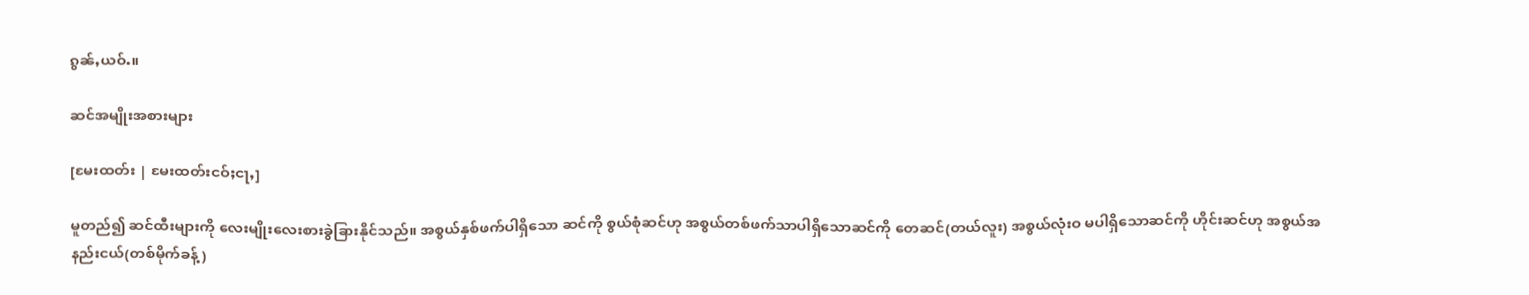ၵွၼ်ႇယဝ်ႉ။

ဆင်အမျိုးအစားများ

[မႄးထတ်း | မႄးထတ်းငဝ်ႈငႃႇ]

မူတည်၍ ဆင်ထီးများကို လေးမျိုးလေးစားခွဲခြားနိုင်သည်။ အစွယ်နှစ်ဖက်ပါရှိသော ဆင်ကို စွယ်စုံဆင်ဟု အစွယ်တစ်ဖက်သာပါရှိသောဆင်ကို တေဆင်(တယ်လူး) အစွယ်လုံးဝ မပါရှိသောဆင်ကို ဟိုင်းဆင်ဟု အစွယ်အနည်းငယ်(တစ်မိုက်ခန့်)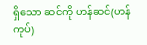ရှိသော ဆင်ကို ဟန်ဆင်(ဟန်ကုပ်)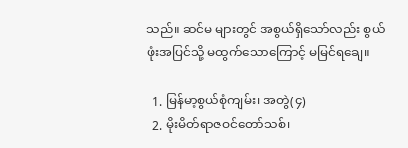သည်။ ဆင်မ များတွင် အစွယ်ရှိသော်လည်း စွယ်ဖုံးအပြင်သို့ မထွက်သောကြောင့် မမြင်ရချေ။

  1. မြန်မာ့စွယ်စုံကျမ်း၊ အတွဲ(၄)
  2. မိုးမိတ်ရာဇဝင်တော်သစ်၊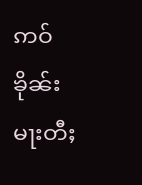ဢဝ်ၶိုၼ်းမႃးတီႈ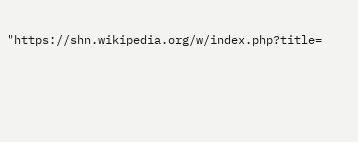"https://shn.wikipedia.org/w/index.php?title=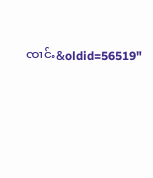ၸၢင်ႉ&oldid=56519"